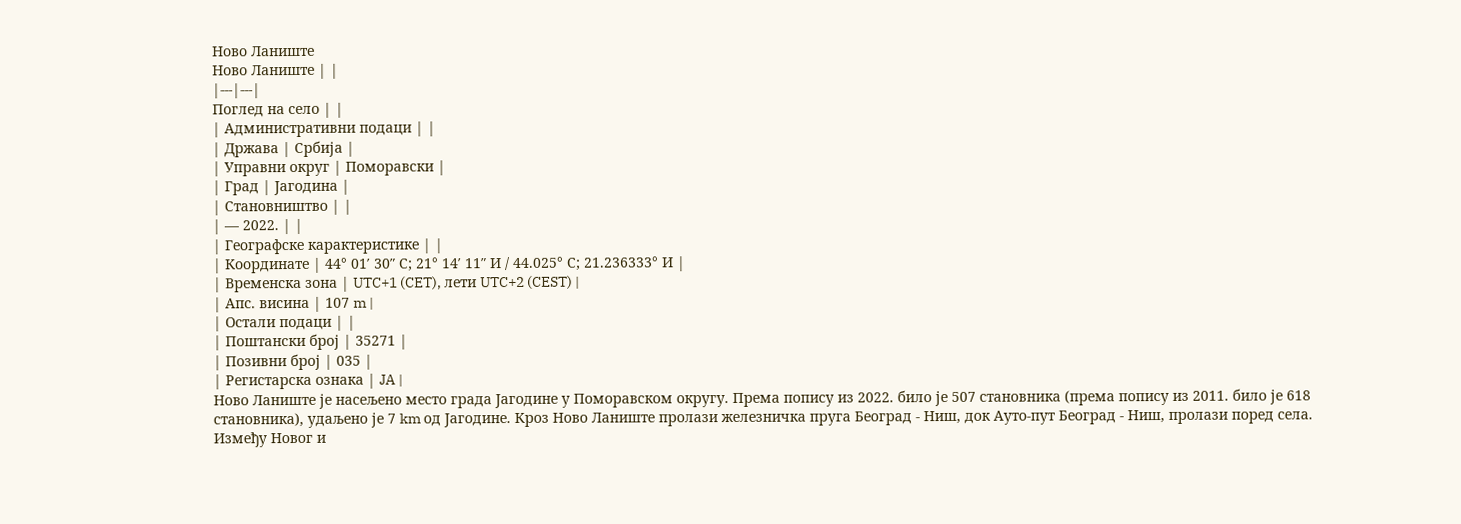Ново Ланиште
Ново Ланиште | |
|---|---|
Поглед на село | |
| Административни подаци | |
| Држава | Србија |
| Управни округ | Поморавски |
| Град | Јагодина |
| Становништво | |
| — 2022. | |
| Географске карактеристике | |
| Координате | 44° 01′ 30″ С; 21° 14′ 11″ И / 44.025° С; 21.236333° И |
| Временска зона | UTC+1 (CET), лети UTC+2 (CEST) |
| Апс. висина | 107 m |
| Остали подаци | |
| Поштански број | 35271 |
| Позивни број | 035 |
| Регистарска ознака | JA |
Ново Ланиште је насељено место града Јагодине у Поморавском округу. Према попису из 2022. било је 507 становника (према попису из 2011. било је 618 становника), удаљено је 7 km од Јагодине. Кроз Ново Ланиште пролази железничка пруга Београд - Ниш, док Ауто-пут Београд - Ниш, пролази поред села.
Између Новог и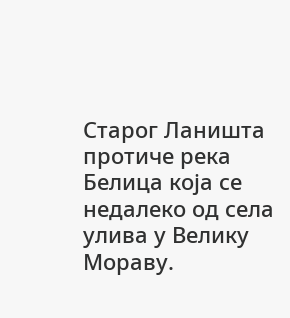Старог Ланишта протиче река Белица која се недалеко од села улива у Велику Мораву.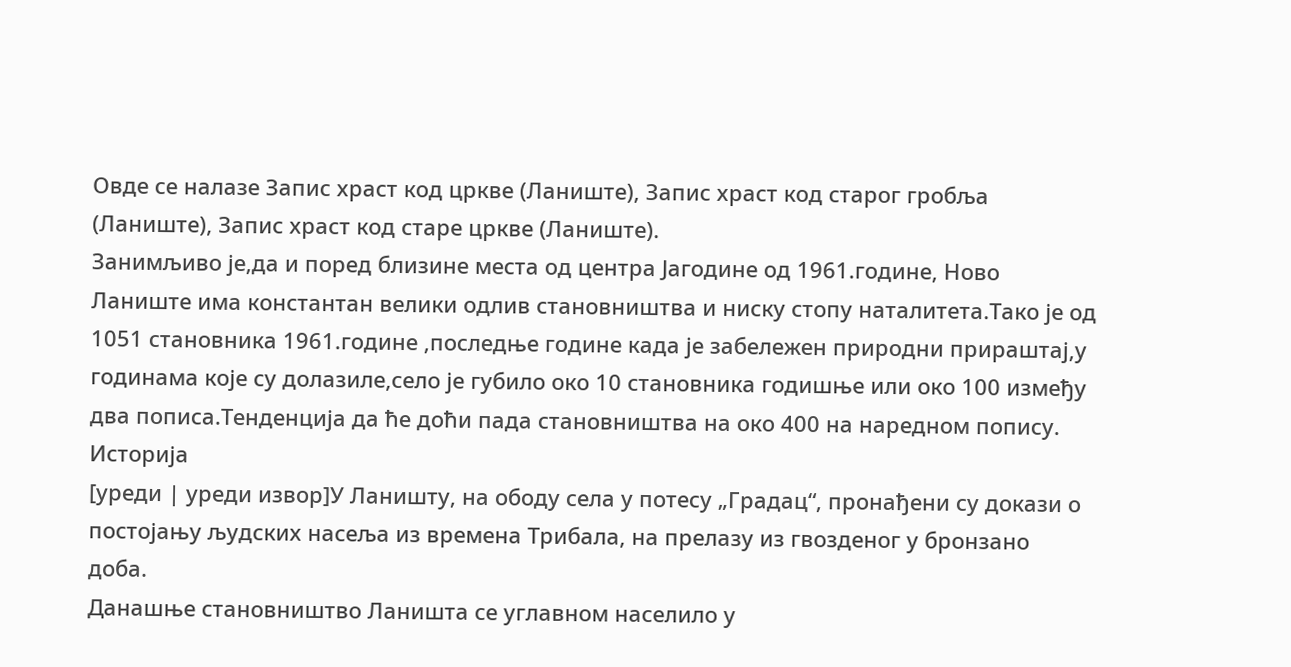Овде се налазе Запис храст код цркве (Ланиште), Запис храст код старог гробља (Ланиште), Запис храст код старе цркве (Ланиште).
Занимљиво је,да и поред близине места од центра Јагодине од 1961.године, Ново Ланиште има константан велики одлив становништва и ниску стопу наталитета.Тако је од 1051 становника 1961.године ,последње године када је забележен природни прираштај,у годинама које су долазиле,село је губило око 10 становника годишње или око 100 између два пописа.Тенденција да ће доћи пада становништва на око 400 на наредном попису.
Историја
[уреди | уреди извор]У Ланишту, на ободу села у потесу „Градац“, пронађени су докази о постојању људских насеља из времена Трибала, на прелазу из гвозденог у бронзано доба.
Данашње становништво Ланишта се углавном населило у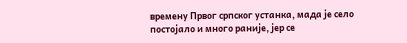времену Првог српског устанка, мада је село постојало и много раније, јер се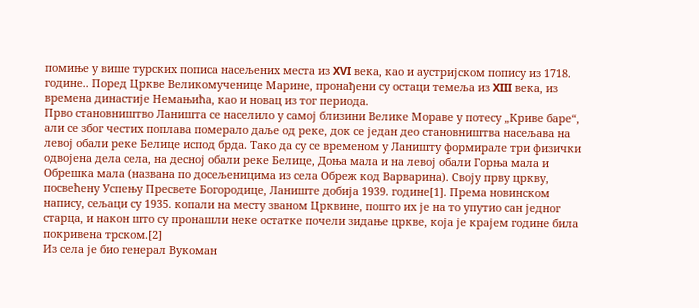помиње у више турских пописа насељених места из XVI века, као и аустријском попису из 1718. године.. Поред Цркве Великомученице Марине, пронађени су остаци темеља из XIII века, из времена династије Немањића, као и новац из тог периода.
Прво становништво Ланишта се населило у самој близини Велике Мораве у потесу „Криве баре“, али се због честих поплава померало даље од реке, док се један део становништва насељава на левој обали реке Белице испод брда. Тако да су се временом у Ланишту формирале три физички одвојена дела села, на десној обали реке Белице, Доња мала и на левој обали Горња мала и Обрешка мала (названа по досељеницима из села Обреж код Варварина). Своју прву цркву, посвећену Успењу Пресвете Богородице, Ланиште добија 1939. године[1]. Према новинском напису, сељаци су 1935. копали на месту званом Црквине, пошто их је на то упутио сан једног старца, и након што су пронашли неке остатке почели зидање цркве, која је крајем године била покривена трском.[2]
Из села је био генерал Вукоман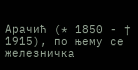Арачић (* 1850 - † 1915), по њему се железничка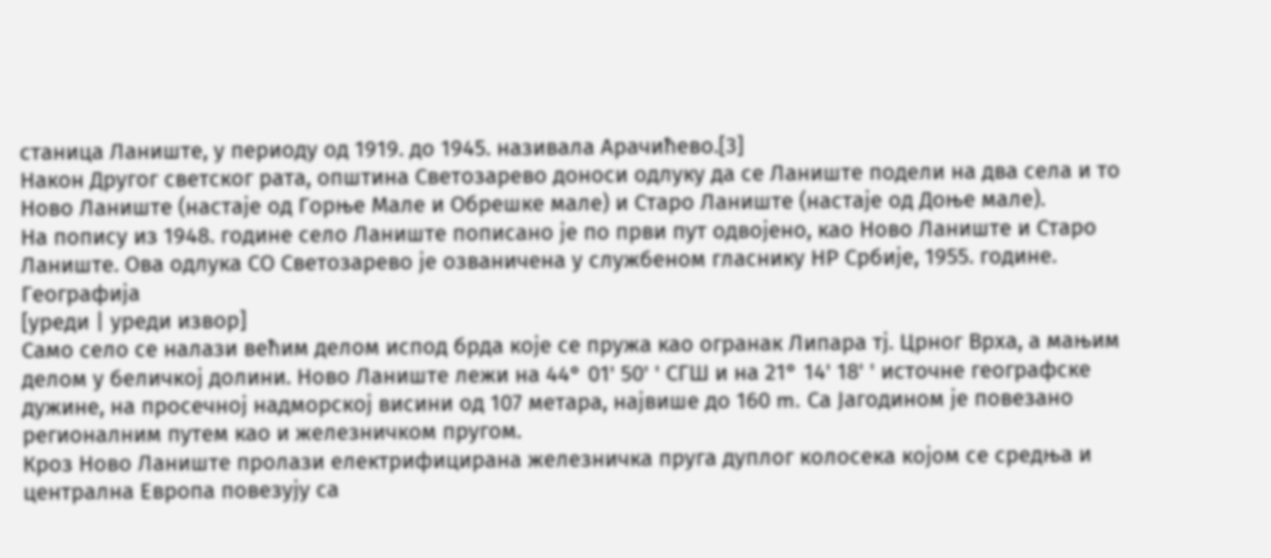станица Ланиште, у периоду од 1919. до 1945. називала Арачићево.[3]
Након Другог светског рата, општина Светозарево доноси одлуку да се Ланиште подели на два села и то Ново Ланиште (настаје од Горње Мале и Обрешке мале) и Старо Ланиште (настаје од Доње мале).
На попису из 1948. године село Ланиште пописано је по први пут одвојено, као Ново Ланиште и Старо Ланиште. Ова одлука СО Светозарево је озваничена у службеном гласнику НР Србије, 1955. године.
Географија
[уреди | уреди извор]
Само село се налази већим делом испод брда које се пружа као огранак Липара тј. Црног Врха, а мањим делом у беличкој долини. Ново Ланиште лежи на 44° 01' 50' ' СГШ и на 21° 14' 18' ' источне географске дужине, на просечној надморској висини од 107 метара, највише до 160 m. Са Јагодином је повезано регионалним путем као и железничком пругом.
Кроз Ново Ланиште пролази електрифицирана железничка пруга дуплог колосека којом се средња и централна Европа повезују са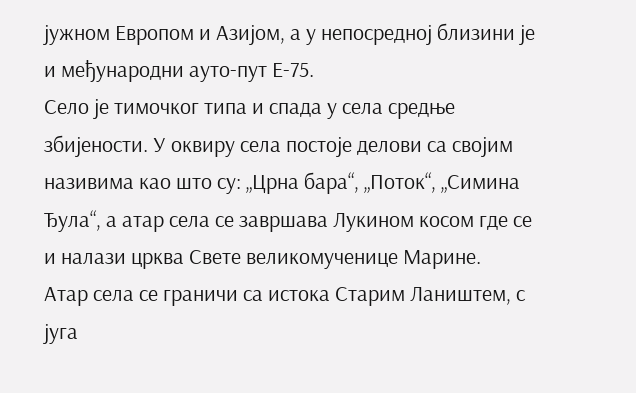јужном Европом и Азијом, а у непосредној близини је и међународни ауто-пут Е-75.
Село је тимочког типа и спада у села средње збијености. У оквиру села постоје делови са својим називима као што су: „Црна бара“, „Поток“, „Симина Ђула“, а атар села се завршава Лукином косом где се и налази црква Свете великомученице Марине.
Атар села се граничи са истока Старим Лаништем, с југа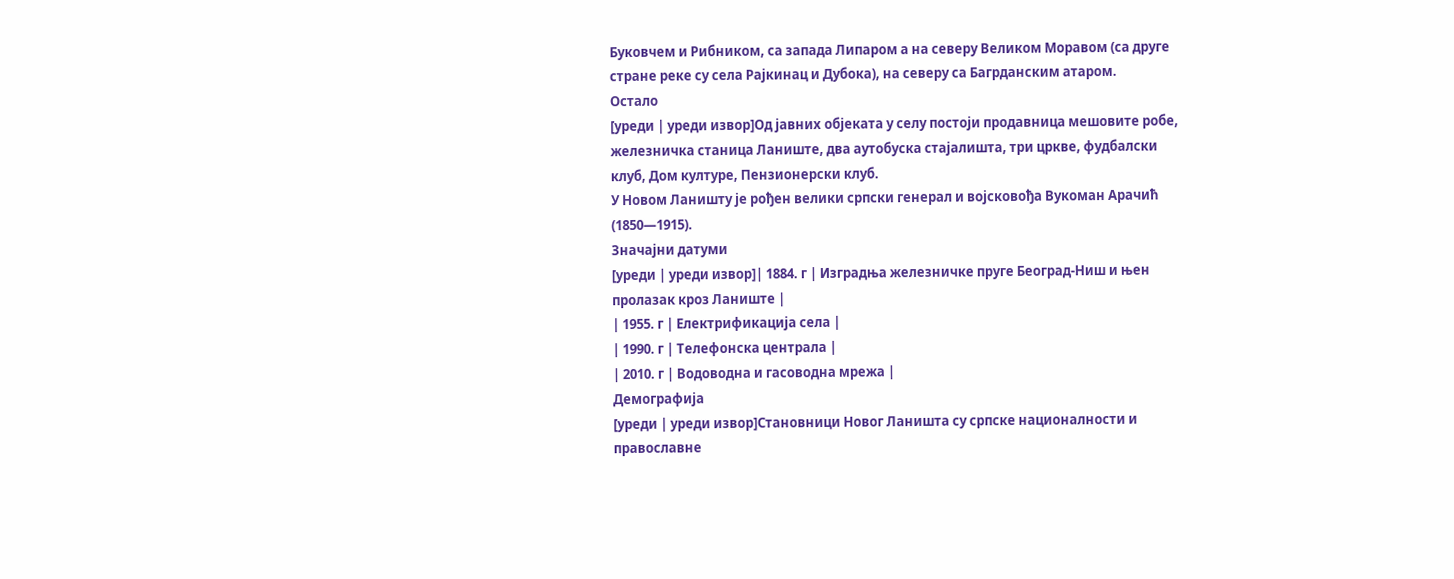Буковчем и Рибником, са запада Липаром а на северу Великом Моравом (са друге стране реке су села Рајкинац и Дубока), на северу са Багрданским атаром.
Остало
[уреди | уреди извор]Од јавних објеката у селу постоји продавница мешовите робе, железничка станица Ланиште, два аутобуска стајалишта, три цркве, фудбалски клуб, Дом културе, Пензионерски клуб.
У Новом Ланишту је рођен велики српски генерал и војсковођа Вукоман Арачић (1850—1915).
Значајни датуми
[уреди | уреди извор]| 1884. г | Изградња железничке пруге Београд-Ниш и њен пролазак кроз Ланиште |
| 1955. г | Електрификација села |
| 1990. г | Телефонска централа |
| 2010. г | Водоводна и гасоводна мрежа |
Демографија
[уреди | уреди извор]Становници Новог Ланишта су српске националности и православне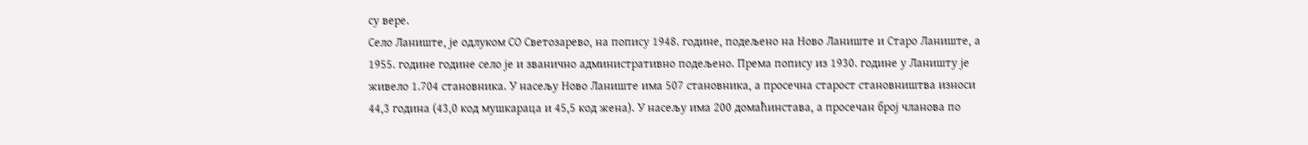су вере.
Село Ланиште, је одлуком СО Светозарево, на попису 1948. године, подељено на Ново Ланиште и Старо Ланиште, а 1955. године године село је и званично административно подељено. Према попису из 1930. године у Ланишту је живело 1.704 становника. У насељу Ново Ланиште има 507 становника, а просечна старост становништва износи 44,3 година (43,0 код мушкараца и 45,5 код жена). У насељу има 200 домаћинстава, а просечан број чланова по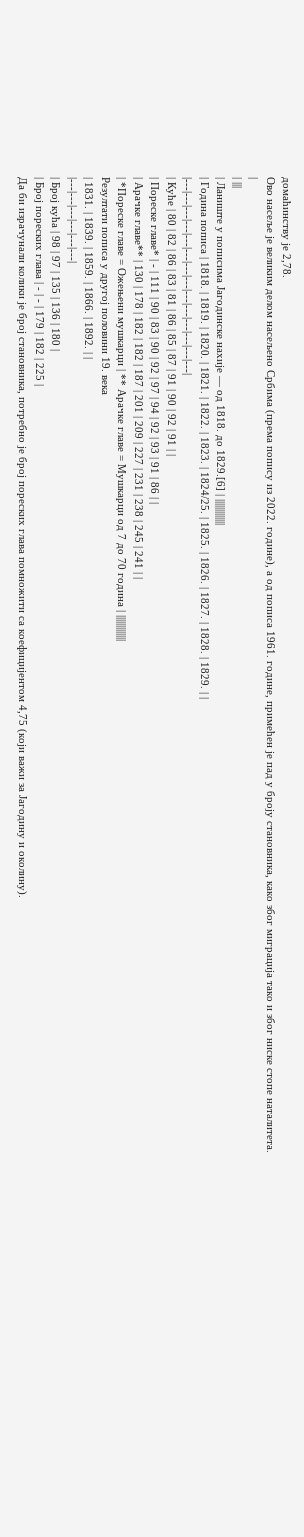домаћинству је 2,78.
Ово насеље је великим делом насељено Србима (према попису из 2022. године), а од пописа 1961. године, примећен је пад у броју становника, како због миграција тако и због ниске стопе наталитета.
|
| |||
| Ланиште у пописима Јагодинске нахије — од 1818. до 1829.[6] | |||||||||||||
| Година пописа | 1818. | 1819. | 1820. | 1821. | 1822. | 1823. | 1824/25. | 1825. | 1826. | 1827. | 1828. | 1829. | |
|---|---|---|---|---|---|---|---|---|---|---|---|---|---|
| Куће | 80 | 82 | 86 | 83 | 81 | 86 | 85 | 87 | 91 | 90 | 92 | 91 | |
| Пореске главе* | - | 111 | 90 | 83 | 90 | 92 | 97 | 94 | 92 | 93 | 91 | 86 | |
| Арачке главе** | 130 | 178 | 182 | 182 | 187 | 201 | 209 | 227 | 231 | 238 | 245 | 241 | |
| *Пореске главе = Ожењени мушкарци | ** Арачке главе = Мушкарци од 7 до 70 година | |||||||||||||
Резултати пописа у другој половини 19. века
| 1831. | 1839. | 1859. | 1866. | 1892. | |
|---|---|---|---|---|---|
| Број кућа | 98 | 97 | 135 | 136 | 180 |
| Број пореских глава | - | - | 179 | 182 | 225 |
Да би израчунали колики је број становника, потребно је број пореских глава помножити са коефицијентом 4,75 (који важи за Јагодину и околину).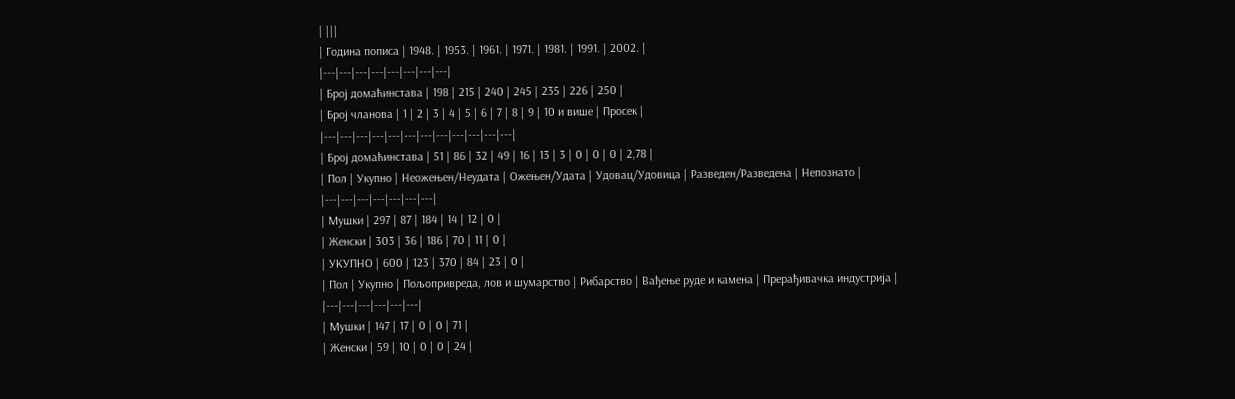| |||
| Година пописа | 1948. | 1953. | 1961. | 1971. | 1981. | 1991. | 2002. |
|---|---|---|---|---|---|---|---|
| Број домаћинстава | 198 | 215 | 240 | 245 | 235 | 226 | 250 |
| Број чланова | 1 | 2 | 3 | 4 | 5 | 6 | 7 | 8 | 9 | 10 и више | Просек |
|---|---|---|---|---|---|---|---|---|---|---|---|
| Број домаћинстава | 51 | 86 | 32 | 49 | 16 | 13 | 3 | 0 | 0 | 0 | 2,78 |
| Пол | Укупно | Неожењен/Неудата | Ожењен/Удата | Удовац/Удовица | Разведен/Разведена | Непознато |
|---|---|---|---|---|---|---|
| Мушки | 297 | 87 | 184 | 14 | 12 | 0 |
| Женски | 303 | 36 | 186 | 70 | 11 | 0 |
| УКУПНО | 600 | 123 | 370 | 84 | 23 | 0 |
| Пол | Укупно | Пољопривреда, лов и шумарство | Рибарство | Вађење руде и камена | Прерађивачка индустрија |
|---|---|---|---|---|---|
| Мушки | 147 | 17 | 0 | 0 | 71 |
| Женски | 59 | 10 | 0 | 0 | 24 |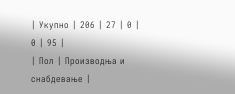| Укупно | 206 | 27 | 0 | 0 | 95 |
| Пол | Производња и снабдевање |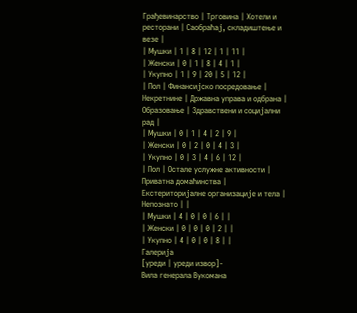Грађевинарство | Трговина | Хотели и ресторани | Саобраћај, складиштење и везе |
| Мушки | 1 | 8 | 12 | 1 | 11 |
| Женски | 0 | 1 | 8 | 4 | 1 |
| Укупно | 1 | 9 | 20 | 5 | 12 |
| Пол | Финансијско посредовање | Некретнине | Државна управа и одбрана | Образовање | Здравствени и социјални рад |
| Мушки | 0 | 1 | 4 | 2 | 9 |
| Женски | 0 | 2 | 0 | 4 | 3 |
| Укупно | 0 | 3 | 4 | 6 | 12 |
| Пол | Остале услужне активности | Приватна домаћинства | Екстериторијалне организације и тела | Непознато | |
| Мушки | 4 | 0 | 0 | 6 | |
| Женски | 0 | 0 | 0 | 2 | |
| Укупно | 4 | 0 | 0 | 8 | |
Галерија
[уреди | уреди извор]-
Вила генерала Вукомана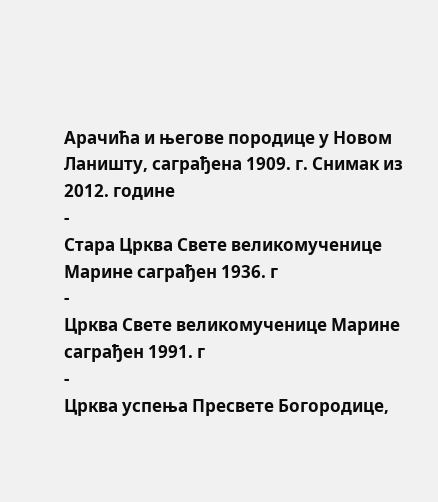Арачића и његове породице у Новом Ланишту, саграђена 1909. г. Снимак из 2012. године
-
Стара Црква Свете великомученице Марине саграђен 1936. г
-
Црква Свете великомученице Марине саграђен 1991. г
-
Црква успења Пресвете Богородице,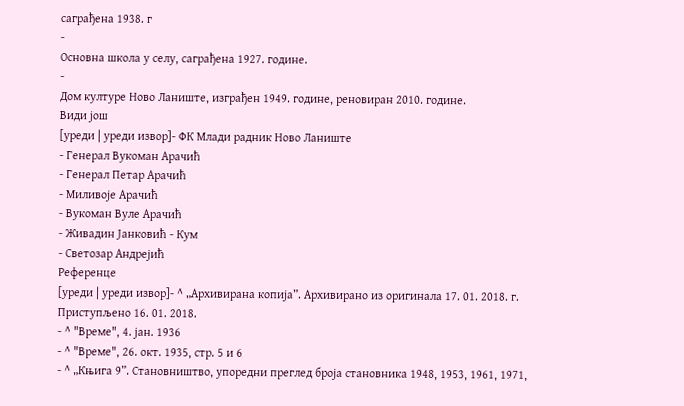саграђена 1938. г
-
Основна школа у селу, саграђена 1927. године.
-
Дом културе Ново Ланиште, изграђен 1949. године, реновиран 2010. године.
Види још
[уреди | уреди извор]- ФК Млади радник Ново Ланиште
- Генерал Вукоман Арачић
- Генерал Петар Арачић
- Миливоје Арачић
- Вукоман Вуле Арачић
- Живадин Јанковић - Кум
- Светозар Андрејић
Референце
[уреди | уреди извор]- ^ „Архивирана копија”. Архивирано из оригинала 17. 01. 2018. г. Приступљено 16. 01. 2018.
- ^ "Време", 4. јан. 1936
- ^ "Време", 26. окт. 1935, стр. 5 и 6
- ^ „Књига 9”. Становништво, упоредни преглед броја становника 1948, 1953, 1961, 1971,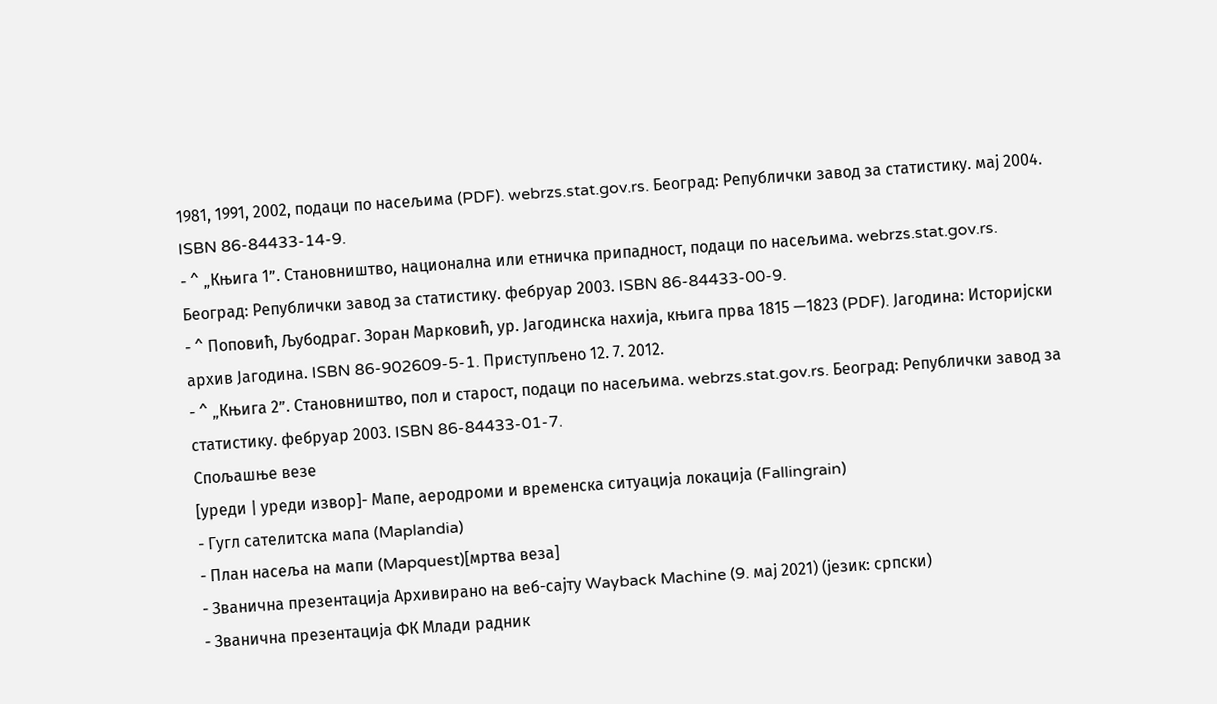1981, 1991, 2002, подаци по насељима (PDF). webrzs.stat.gov.rs. Београд: Републички завод за статистику. мај 2004. ISBN 86-84433-14-9.
- ^ „Књига 1”. Становништво, национална или етничка припадност, подаци по насељима. webrzs.stat.gov.rs. Београд: Републички завод за статистику. фебруар 2003. ISBN 86-84433-00-9.
- ^ Поповић, Љубодраг. Зоран Марковић, ур. Јагодинска нахија, књига прва 1815 —1823 (PDF). Јагодина: Историјски архив Јагодина. ISBN 86-902609-5-1. Приступљено 12. 7. 2012.
- ^ „Књига 2”. Становништво, пол и старост, подаци по насељима. webrzs.stat.gov.rs. Београд: Републички завод за статистику. фебруар 2003. ISBN 86-84433-01-7.
Спољашње везе
[уреди | уреди извор]- Мапе, аеродроми и временска ситуација локација (Fallingrain)
- Гугл сателитска мапа (Maplandia)
- План насеља на мапи (Mapquest)[мртва веза]
- Званична презентација Архивирано на веб-сајту Wayback Machine (9. мај 2021) (језик: српски)
- Званична презентација ФК Млади радник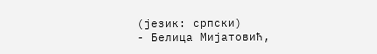(језик: српски)
- Белица Мијатовић,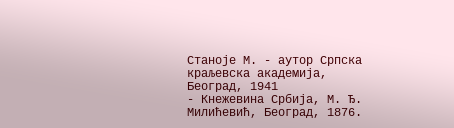Станоје М. - аутор Српска краљевска академија, Београд, 1941
- Кнежевина Србија, М. Ђ. Милићевић, Београд, 1876.